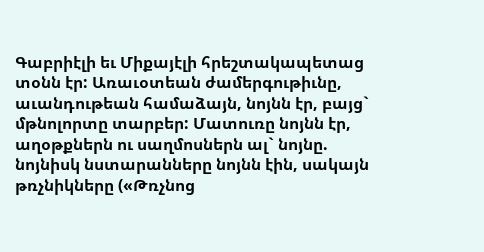Գաբրիէլի եւ Միքայէլի հրեշտակապետաց տօնն էր: Առաւօտեան ժամերգութիւնը, աւանդութեան համաձայն, նոյնն էր, բայց` մթնոլորտը տարբեր: Մատուռը նոյնն էր, աղօթքներն ու սաղմոսներն ալ` նոյնը. նոյնիսկ նստարանները նոյնն էին, սակայն թռչնիկները («Թռչնոց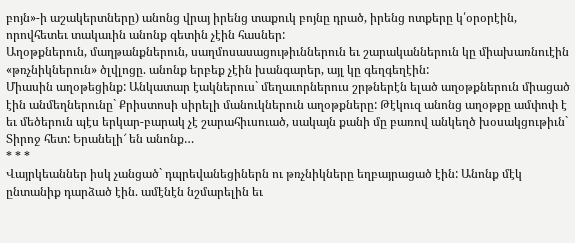բոյն»-ի աշակերտները) անոնց վրայ իրենց տաքուկ բոյնը դրած, իրենց ոտքերը կ՛օրօրէին, որովհետեւ տակաւին անոնք գետին չէին հասներ:
Աղօթքներուն, մաղթանքներուն, սաղմոսասացութիւններուն եւ շարականներուն կը միախառնուէին «թռչնիկներուն» ծլվլոցը. անոնք երբեք չէին խանգարեր, այլ կը գեղգեղէին:
Միասին աղօթեցինք: Անկատար էակներուս` մեղաւորներուս շրթներէն ելած աղօթքներուն միացած էին անմեղներունը` Քրիստոսի սիրելի մանուկներուն աղօթքները: Թէկուզ անոնց աղօթքը ամփոփ է եւ մեծերուն պէս երկար-բարակ չէ շարահիւսուած, սակայն քանի մը բառով անկեղծ խօսակցութիւն` Տիրոջ հետ: Երանելի՜ են անոնք…
* * *
Վայրկեաններ իսկ չանցած` դպրեվանեցիներն ու թռչնիկները եղբայրացած էին: Անոնք մէկ ընտանիք դարձած էին. ամէնէն նշմարելին եւ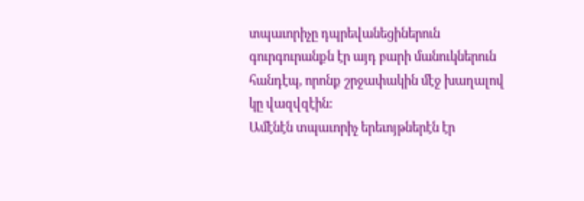տպաւորիչը դպրեվանեցիներուն գուրգուրանքն էր այդ բարի մանուկներուն հանդէպ, որոնք շրջափակին մէջ խաղալով կը վազվզէին:
Ամէնէն տպաւորիչ երեւոյթներէն էր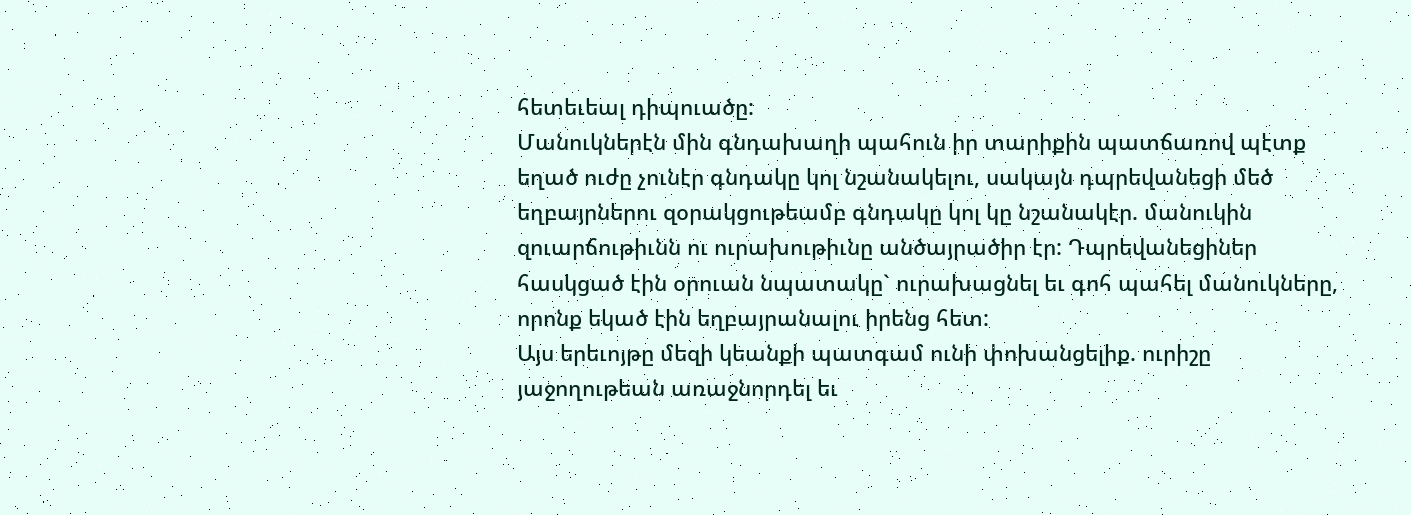հետեւեալ դիպուածը:
Մանուկներէն մին գնդախաղի պահուն իր տարիքին պատճառով պէտք եղած ուժը չունէր գնդակը կոլ նշանակելու, սակայն դպրեվանեցի մեծ եղբայրներու զօրակցութեամբ գնդակը կոլ կը նշանակէր. մանուկին զուարճութիւնն ու ուրախութիւնը անծայրածիր էր: Դպրեվանեցիներ հասկցած էին օրուան նպատակը` ուրախացնել եւ գոհ պահել մանուկները, որոնք եկած էին եղբայրանալու իրենց հետ:
Այս երեւոյթը մեզի կեանքի պատգամ ունի փոխանցելիք. ուրիշը յաջողութեան առաջնորդել եւ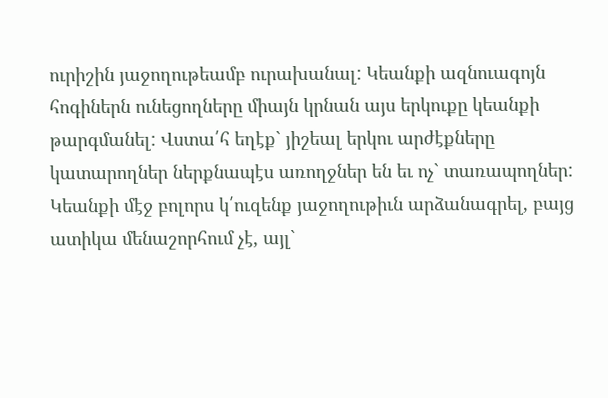ուրիշին յաջողութեամբ ուրախանալ: Կեանքի ազնուագոյն հոգիներն ունեցողները միայն կրնան այս երկուքը կեանքի թարգմանել: Վստա՛հ եղէք` յիշեալ երկու արժէքները կատարողներ ներքնապէս առողջներ են եւ ոչ` տառապողներ: Կեանքի մէջ բոլորս կ՛ուզենք յաջողութիւն արձանագրել, բայց ատիկա մենաշորհում չէ, այլ`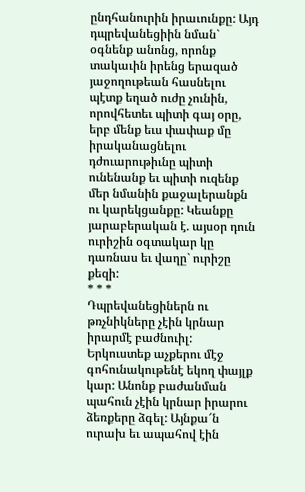ընդհանուրին իրաւունքը: Այդ դպրեվանեցիին նման` օգնենք անոնց, որոնք տակաւին իրենց երազած յաջողութեան հասնելու պէտք եղած ուժը չունին, որովհետեւ պիտի գայ օրը, երբ մենք եւս փափաք մը իրականացնելու դժուարութիւնը պիտի ունենանք եւ պիտի ուզենք մեր նմանին քաջալերանքն ու կարեկցանքը: Կեանքը յարաբերական է. այսօր դուն ուրիշին օգտակար կը դառնաս եւ վաղը` ուրիշը քեզի:
* * *
Դպրեվանեցիներն ու թռչնիկները չէին կրնար իրարմէ բաժնուիլ: Երկուստեք աչքերու մէջ գոհունակութենէ եկող փայլք կար: Անոնք բաժանման պահուն չէին կրնար իրարու ձեռքերը ձգել: Այնքա՜ն ուրախ եւ ապահով էին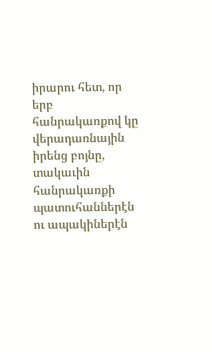իրարու հետ, որ երբ հանրակառքով կը վերադառնային իրենց բոյնը, տակաւին հանրակառքի պատուհաններէն ու ապակիներէն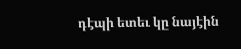դէպի ետեւ կը նայէին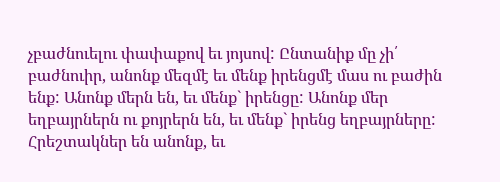չբաժնուելու փափաքով եւ յոյսով: Ընտանիք մը չի՛ բաժնուիր, անոնք մեզմէ եւ մենք իրենցմէ մաս ու բաժին ենք: Անոնք մերն են, եւ մենք` իրենցը: Անոնք մեր եղբայրներն ու քոյրերն են, եւ մենք` իրենց եղբայրները:
Հրեշտակներ են անոնք, եւ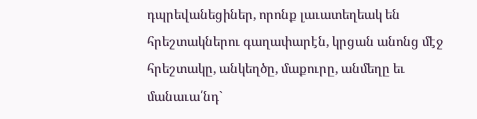դպրեվանեցիներ, որոնք լաւատեղեակ են հրեշտակներու գաղափարէն, կրցան անոնց մէջ հրեշտակը, անկեղծը, մաքուրը, անմեղը եւ մանաւա՛նդ`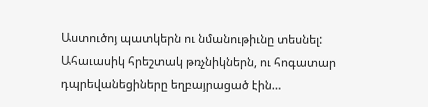Աստուծոյ պատկերն ու նմանութիւնը տեսնել:
Ահաւասիկ հրեշտակ թռչնիկներն, ու հոգատար դպրեվանեցիները եղբայրացած էին…